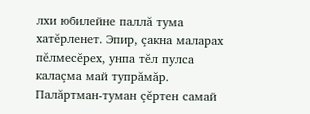лхи юбилейне паллă тума хатĕрленет. Эпир, çакна маларах пĕлмесĕрех, унпа тĕл пулса калаçма май тупрăмăр. Палăртман-туман çĕртен самай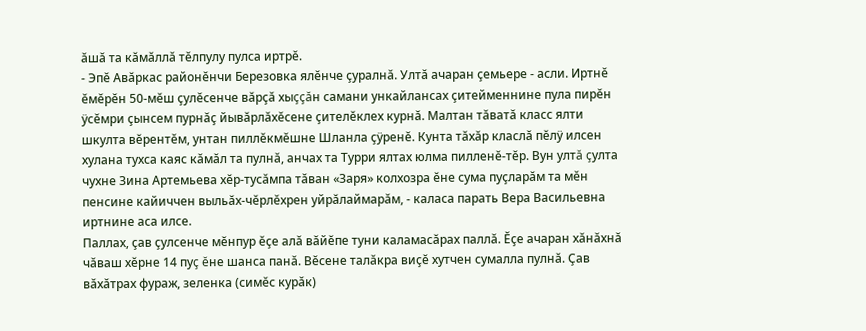ăшă та кăмăллă тĕлпулу пулса иртрĕ.
- Эпĕ Авăркас районĕнчи Березовка ялĕнче çуралнă. Ултă ачаран çемьере - асли. Иртнĕ ĕмĕрĕн 50-мĕш çулĕсенче вăрçă хыççăн самани ункайлансах çитейменнине пула пирĕн ÿсĕмри çынсем пурнăç йывăрлăхĕсене çителĕклех курнă. Малтан тăватă класс ялти шкулта вĕрентĕм, унтан пиллĕкмĕшне Шланла çÿренĕ. Кунта тăхăр класлă пĕлÿ илсен хулана тухса каяс кăмăл та пулнă, анчах та Турри ялтах юлма пилленĕ-тĕр. Вун ултă çулта чухне Зина Артемьева хĕр-тусăмпа тăван «Заря» колхозра ĕне сума пуçларăм та мĕн пенсине кайиччен выльăх-чĕрлĕхрен уйрăлаймарăм, - каласа парать Вера Васильевна иртнине аса илсе.
Паллах, çав çулсенче мĕнпур ĕçе алă вăйĕпе туни каламасăрах паллă. Ĕçе ачаран хăнăхнă чăваш хĕрне 14 пуç ĕне шанса панă. Вĕсене талăкра виçĕ хутчен сумалла пулнă. Çав вăхăтрах фураж, зеленка (симĕс курăк)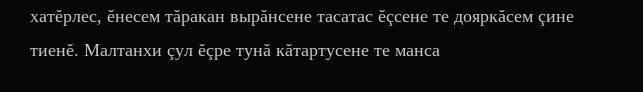хатĕрлес, ĕнесем тăракан вырăнсене тасатас ĕçсене те дояркăсем çине тиенĕ. Малтанхи çул ĕçре тунă кăтартусене те манса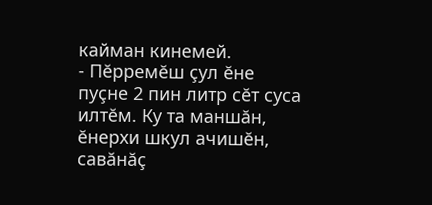кайман кинемей.
- Пĕрремĕш çул ĕне пуçне 2 пин литр сĕт суса илтĕм. Ку та маншăн, ĕнерхи шкул ачишĕн, савăнăç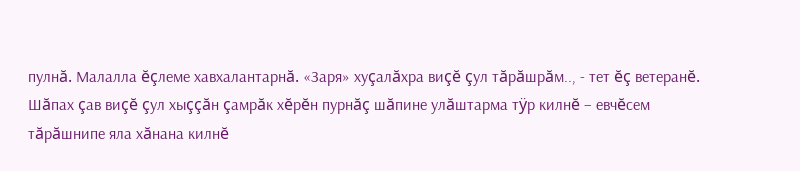пулнă. Малалла ĕçлеме хавхалантарнă. «Заря» хуçалăхра виçĕ çул тăрăшрăм.., - тет ĕç ветеранĕ.
Шăпах çав виçĕ çул хыççăн çамрăк хĕрĕн пурнăç шăпине улăштарма тÿр килнĕ – евчĕсем тăрăшнипе яла хăнана килнĕ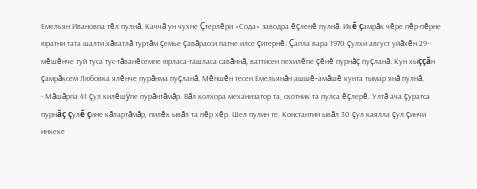Емельян Ивановпа тĕл пулнă. Каччă ун чухне Çтерлĕри «Сода» заводра ĕçленĕ пулнă. Икĕ çамрăк чĕре пĕр-пĕрне юратни тата шалти хăватлă туртăм çемье çавăрасси патне илсе çитернĕ. Çапла вара 1970 çулхи август уйăхĕн 29-мĕшĕнче туй туса тус-тăванĕсемпе юрласа-ташласа савăннă, ваттисен пехилĕпе çĕнĕ пурнăç пуçланă. Кун хыççăн çамрăксем Любовка ялĕнче пурăнма пуçланă. Мĕншĕн тесен Емельянăн ашшĕ-амăшĕ кунта тымар янă пулнă.
- Мăшăрпа 41 çул килĕшÿпе пурăнтăмăр. Вăл колхора механизатор та, скотник та пулса ĕçлерĕ. Ултă ача çуратса пурнăç çулĕ çине кăлартăмăр, пилĕк ывăл та пĕр хĕр. Шел пулин те, Константин ывăл 30 çул каялла çул çинчи инкеке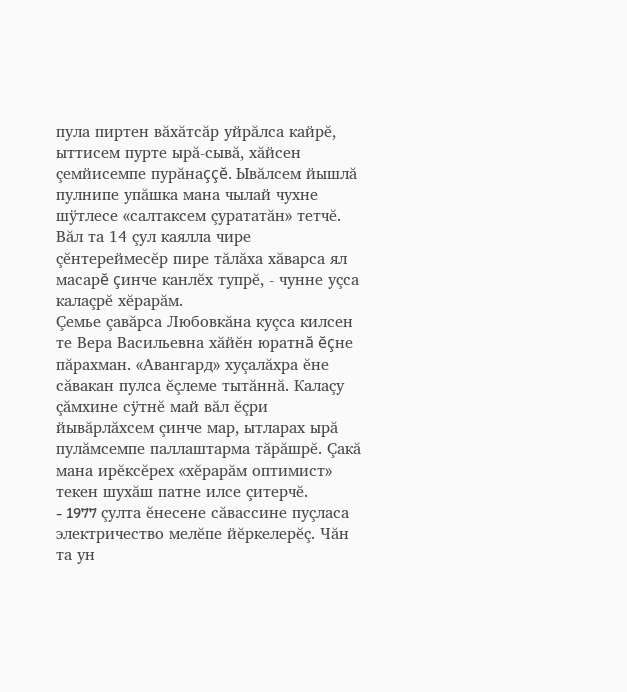пула пиртен вăхăтсăр уйрăлса кайрĕ, ыттисем пурте ырă-сывă, хăйсен çемйисемпе пурăнаççĕ. Ывăлсем йышлă пулнипе упăшка мана чылай чухне шÿтлесе «салтаксем çурататăн» тетчĕ. Вăл та 14 çул каялла чире çĕнтереймесĕр пире тăлăха хăварса ял масарĕ çинче канлĕх тупрĕ, - чунне уçса калаçрĕ хĕрарăм.
Çемье çавăрса Любовкăна куçса килсен те Вера Васильевна хăйĕн юратнă ĕçне пăрахман. «Авангард» хуçалăхра ĕне сăвакан пулса ĕçлеме тытăннă. Калаçу çăмхине сÿтнĕ май вăл ĕçри йывăрлăхсем çинче мар, ытларах ырă пулăмсемпе паллаштарма тăрăшрĕ. Çакă мана ирĕксĕрех «хĕрарăм оптимист» текен шухăш патне илсе çитерчĕ.
- 1977 çулта ĕнесене сăвассине пуçласа электричество мелĕпе йĕркелерĕç. Чăн та ун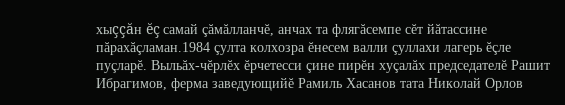хыççăн ĕç самай çăмăлланчĕ, анчах та флягăсемпе сĕт йăтассине пăрахăçламан.1984 çулта колхозра ĕнесем валли çуллахи лагерь ĕçле пуçларĕ. Выльăх-чĕрлĕх ĕрчетесси çине пирĕн хуçалăх председателĕ Рашит Ибрагимов, ферма заведующийĕ Рамиль Хасанов тата Николай Орлов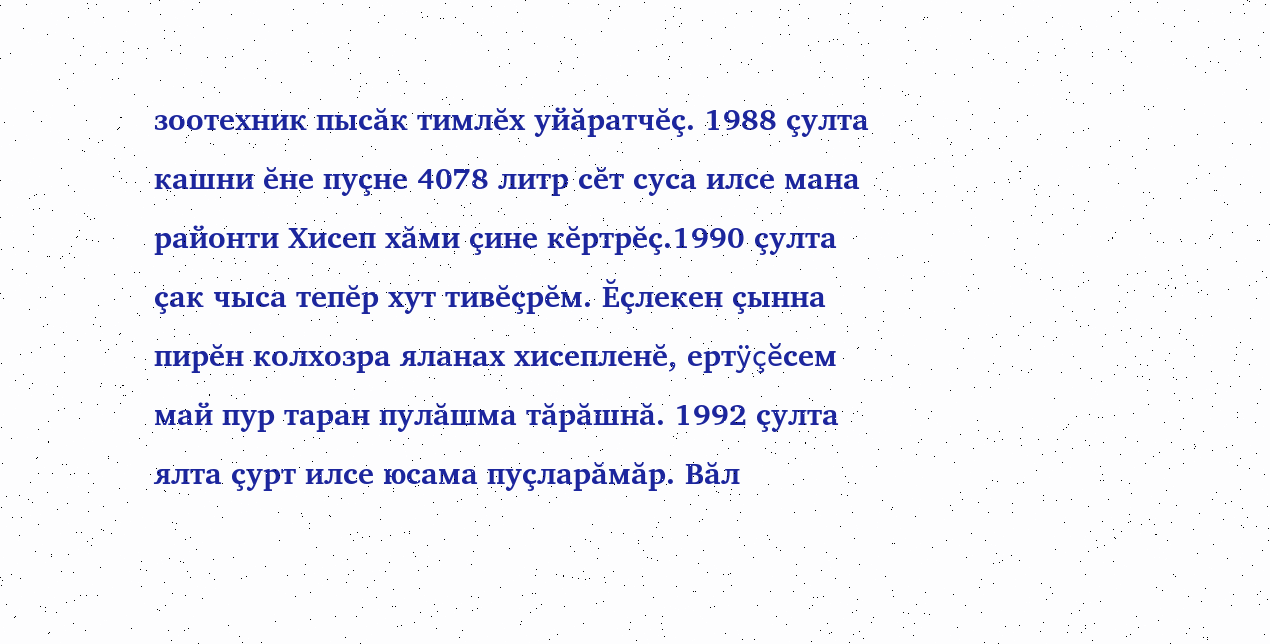зоотехник пысăк тимлĕх уйăратчĕç. 1988 çулта кашни ĕне пуçне 4078 литр сĕт суса илсе мана районти Хисеп хăми çине кĕртрĕç.1990 çулта çак чыса тепĕр хут тивĕçрĕм. Ĕçлекен çынна пирĕн колхозра яланах хисепленĕ, ертÿçĕсем май пур таран пулăшма тăрăшнă. 1992 çулта ялта çурт илсе юсама пуçларăмăр. Вăл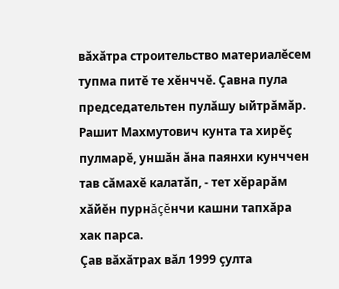вăхăтра строительство материалĕсем тупма питĕ те хĕнччĕ. Çавна пула председательтен пулăшу ыйтрăмăр. Рашит Махмутович кунта та хирĕç пулмарĕ, уншăн ăна паянхи кунччен тав сăмахĕ калатăп, - тет хĕрарăм хăйĕн пурнăçĕнчи кашни тапхăра хак парса.
Çав вăхăтрах вăл 1999 çулта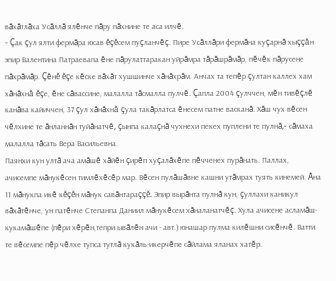вăхăтлăха Усăллă ялĕнче пăру пăхнине те аса илчĕ.
- Çак çул ялти фермăра юсав ĕçĕсем пуçланчĕç. Пире Усăллăри фермăна куçарнă хыççăн эпир Валентина Патраевапа ĕне пăрулаттаракан уйрăмра тăрăшрăмăр, пĕчĕк пăрусене пăхрăмăр. Çĕнĕ ĕçе кĕске вăхăт хушшинче хăнăхрăм. Анчах та тепĕр çултан каллех хам хăнăхнă ĕçе, ĕне сăвассине, малалла тăсмалла пулчĕ. Çапла 2004 çулччен, мĕн тивĕçлĕ канăва кайиччен, 37 çул хăнăхнă çула такăрлатса ĕнесем патне васканă. Хăш чух вĕсен чĕлхине те ăнланнăн туйăнатчĕ, çынпа калаçнă чухнехи пекех пуплени те пулнă,- сăмаха малалла тăсать Вера Васильевна.
Паянхи кун ултă ача амăшĕ хăйĕн çирĕп хуçалăхĕпе пĕчченех пурăнать. Паллах, ачисемпе мăнукĕсен тимлĕхĕсĕр мар. Вĕсен пулăшăвне кашни утăмрах туять кинемей. Ăна 11 мăнукпа икĕ кĕçĕн мăнук савăнтараççĕ. Эпир вырăнта пулнă кун, çуллахи каникул вăхăтĕнче, ун патĕнче Степанпа Даниил мăнукĕсем хăналанатчĕç. Хула ачисене асламăш-кукамăшĕпе (пĕри хĕрĕн,тепри ывăлĕн ачи - авт.) юнашар пулма килĕшни сисĕнчĕ. Ватти те вĕсемпе пĕр чĕлхе тупса тутлă кукăль-икерчĕпе сăйлама яланах хатĕр.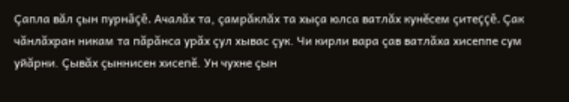Çапла вăл çын пурнăçĕ. Ачалăх та, çамрăклăх та хыçа юлса ватлăх кунĕсем çитеççĕ. Çак чăнлăхран никам та пăрăнса урăх çул хывас çук. Чи кирли вара çав ватлăха хисеппе сум уйăрни. Çывăх çыннисен хисепĕ. Ун чухне çын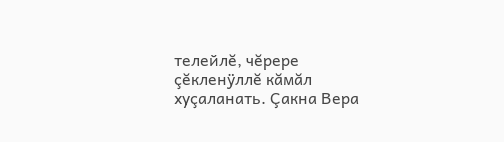телейлĕ, чĕрере çĕкленÿллĕ кăмăл хуçаланать. Çакна Вера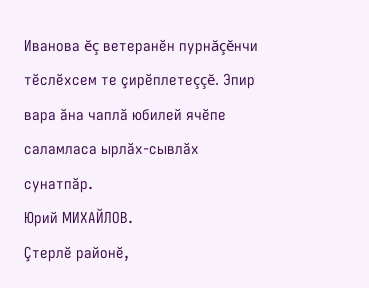Иванова ĕç ветеранĕн пурнăçĕнчи тĕслĕхсем те çирĕплетеççĕ. Эпир вара ăна чаплă юбилей ячĕпе саламласа ырлăх-сывлăх сунатпăр.
Юрий МИХАЙЛОВ.
Çтерлĕ районĕ,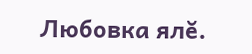Любовка ялĕ.